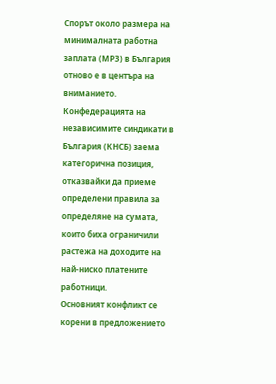Спорът около размера на минималната работна заплата (МРЗ) в България отново е в центъра на вниманието. Конфедерацията на независимите синдикати в България (КНСБ) заема категорична позиция, отказвайки да приеме определени правила за определяне на сумата, които биха ограничили растежа на доходите на най-ниско платените работници.
Основният конфликт се корени в предложението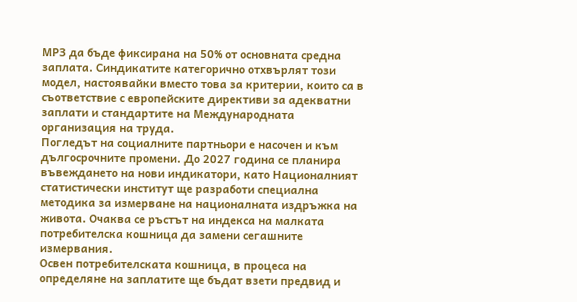МРЗ да бъде фиксирана на 50% от основната средна заплата. Синдикатите категорично отхвърлят този модел, настоявайки вместо това за критерии, които са в съответствие с европейските директиви за адекватни заплати и стандартите на Международната организация на труда.
Погледът на социалните партньори е насочен и към дългосрочните промени. До 2027 година се планира въвеждането на нови индикатори, като Националният статистически институт ще разработи специална методика за измерване на националната издръжка на живота. Очаква се ръстът на индекса на малката потребителска кошница да замени сегашните измервания.
Освен потребителската кошница, в процеса на определяне на заплатите ще бъдат взети предвид и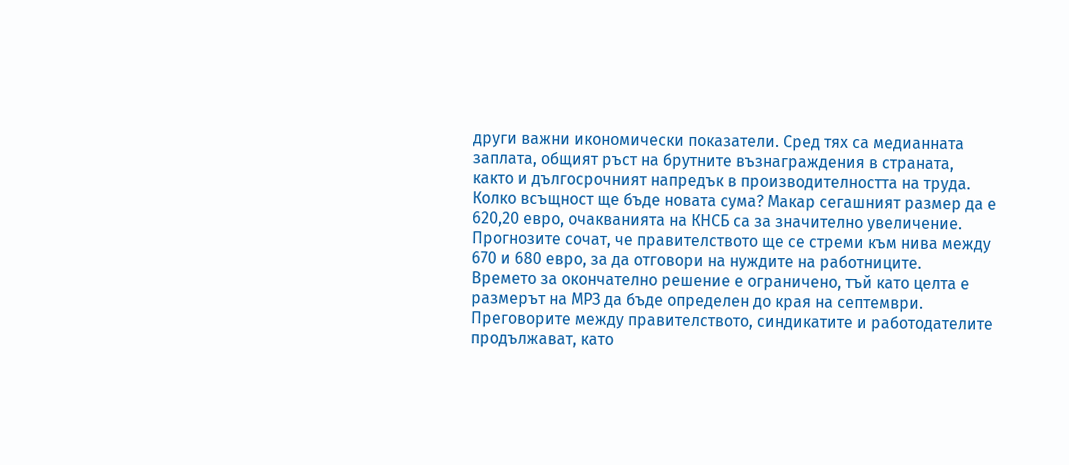други важни икономически показатели. Сред тях са медианната заплата, общият ръст на брутните възнаграждения в страната, както и дългосрочният напредък в производителността на труда.
Колко всъщност ще бъде новата сума? Макар сегашният размер да е 620,20 евро, очакванията на КНСБ са за значително увеличение. Прогнозите сочат, че правителството ще се стреми към нива между 670 и 680 евро, за да отговори на нуждите на работниците.
Времето за окончателно решение е ограничено, тъй като целта е размерът на МРЗ да бъде определен до края на септември. Преговорите между правителството, синдикатите и работодателите продължават, като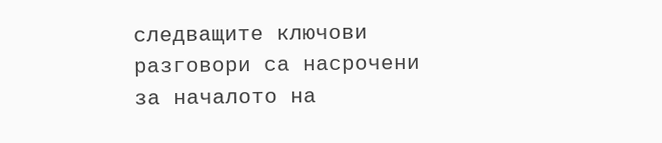следващите ключови разговори са насрочени за началото на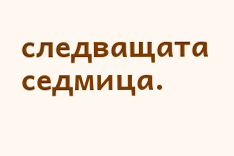следващата седмица.